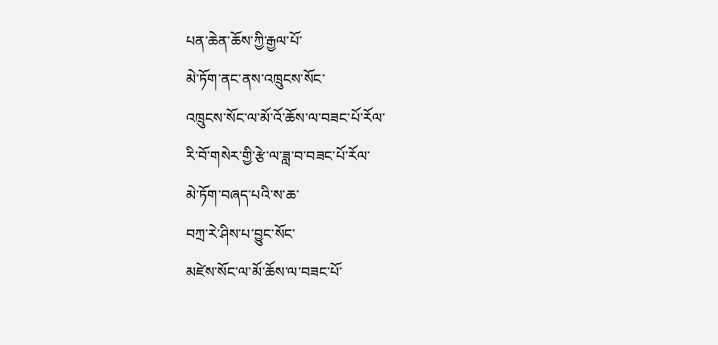པན་ཆེན་ཆོས་ཀྱི་རྒྱལ་པོ་
མེ་ཏོག་ནང་ནས་འཁྲུངས་སོང་
འཁྲུངས་སོང་ལ་མོ་འོ་ཆོས་ལ་བཟང་པོ་རོལ་
རི་བོ་གསེར་གྱི་རྩེ་ལ་ཟླ་བ་བཟང་པོ་རོལ་
མེ་ཏོག་བཞད་པའི་ས་ཆ་
བཀྲ་རེ་ཤིས་པ་བྱུང་སོང་
མཛེས་སོང་ལ་མོ་ཆོས་ལ་བཟང་པོ་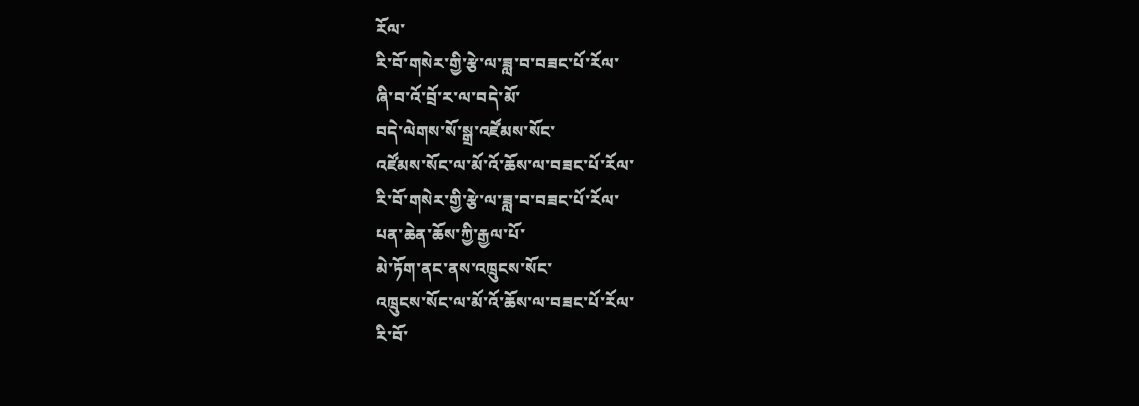རོལ་
རི་བོ་གསེར་གྱི་རྩེ་ལ་ཟླ་བ་བཟང་པོ་རོལ་
ཞི་བ་འོ་བྲོ་ར་ལ་བདེ་མོ་
བདེ་ལེགས་སོ་སྒྲ་འཛོམས་སོང་
འཛོམས་སོང་ལ་མོ་འོ་ཆོས་ལ་བཟང་པོ་རོལ་
རི་བོ་གསེར་གྱི་རྩེ་ལ་ཟླ་བ་བཟང་པོ་རོལ་
པན་ཆེན་ཆོས་ཀྱི་རྒྱལ་པོ་
མེ་ཏོག་ནང་ནས་འཁྲུངས་སོང་
འཁྲུངས་སོང་ལ་མོ་འོ་ཆོས་ལ་བཟང་པོ་རོལ་
རི་བོ་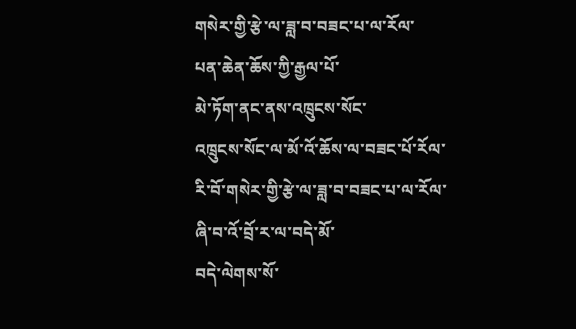གསེར་གྱི་རྩེ་ལ་ཟླ་བ་བཟང་པ་ལ་རོལ་
པན་ཆེན་ཆོས་ཀྱི་རྒྱལ་པོ་
མེ་ཏོག་ནང་ནས་འཁྲུངས་སོང་
འཁྲུངས་སོང་ལ་མོ་འོ་ཆོས་ལ་བཟང་པོ་རོལ་
རི་བོ་གསེར་གྱི་རྩེ་ལ་ཟླ་བ་བཟང་པ་ལ་རོལ་
ཞི་བ་འོ་བྲོ་ར་ལ་བདེ་མོ་
བདེ་ལེགས་སོ་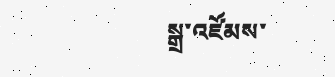སྒྲ་འཛོམས་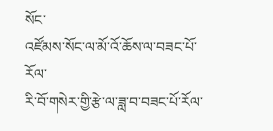སོང་
འཛོམས་སོང་ལ་མོ་འོ་ཆོས་ལ་བཟང་པོ་རོལ་
རི་བོ་གསེར་གྱི་རྩེ་ལ་ཟླ་བ་བཟང་པོ་རོལ་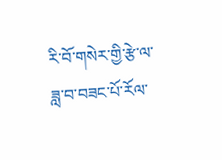རི་བོ་གསེར་གྱི་རྩེ་ལ་ཟླ་བ་བཟང་པོ་རོལ་